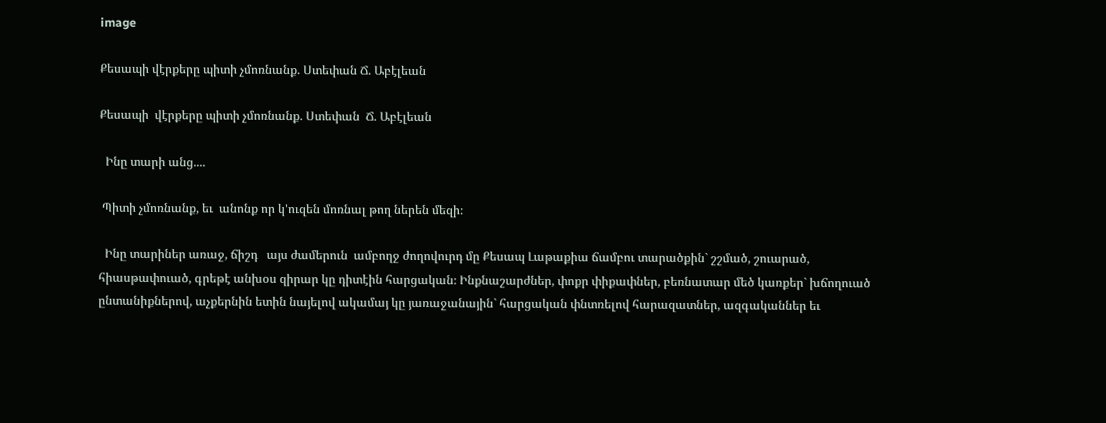image

Քեսապի վէրքերը պիտի չմոռնանք. Ստեփան Ճ. Աբէլեան

Քեսապի  վէրքերը պիտի չմոռնանք. Ստեփան  Ճ. Աբէլեան

  Ինը տարի անց....

 Պիտի չմոռնանք, եւ  անոնք որ կ'ուզեն մոռնալ թող ներեն մեզի։

  Ինը տարիներ առաջ, ճիշդ   այս ժամերուն  ամբողջ ժողովուրդ մը Քեսապ Լաթաքիա ճամբու տարածքին` շշմած, շուարած, հիասթափուած, գրեթէ անխօս զիրար կը դիտէին հարցական։ Ինքնաշարժներ, փոքր փիքափներ, բեռնատար մեծ կառքեր` խճողուած ընտանիքներով, աչքերնին ետին նայելով ակամայ կը յառաջանային` հարցական փնտռելով հարազատներ, ազգականներ եւ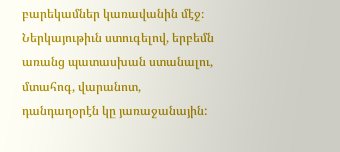բարեկամներ կառավանին մէջ։ Ներկայութիւն ստուգելով, երբեմն առանց պատասխան ստանալու, մտահոգ, վարանոտ, դանդաղօրէն կը յառաջանային: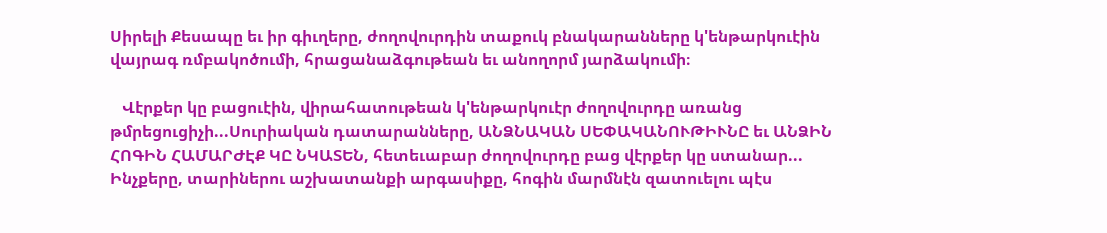Սիրելի Քեսապը եւ իր գիւղերը, ժողովուրդին տաքուկ բնակարանները կ'ենթարկուէին վայրագ ռմբակոծումի, հրացանաձգութեան եւ անողորմ յարձակումի։

   Վէրքեր կը բացուէին, վիրահատութեան կ'ենթարկուէր ժողովուրդը առանց թմրեցուցիչի...Սուրիական դատարանները, ԱՆՁՆԱԿԱՆ ՍԵՓԱԿԱՆՈՒԹԻՒՆԸ եւ ԱՆՁԻՆ ՀՈԳԻՆ ՀԱՄԱՐԺԷՔ ԿԸ ՆԿԱՏԵՆ, հետեւաբար ժողովուրդը բաց վէրքեր կը ստանար... Ինչքերը, տարիներու աշխատանքի արգասիքը, հոգին մարմնէն զատուելու պէս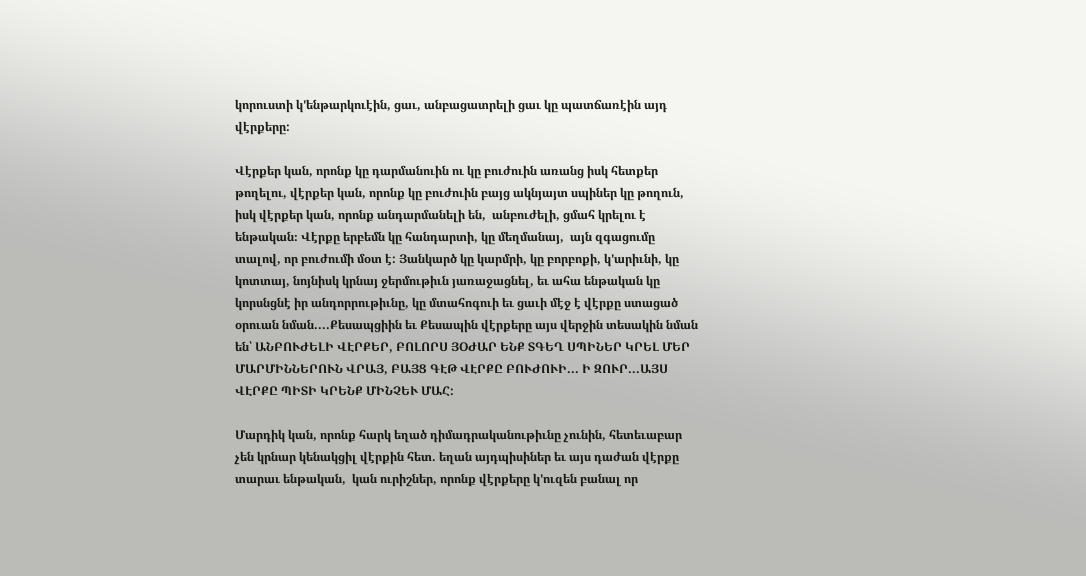կորուստի կ'ենթարկուէին, ցաւ, անբացատրելի ցաւ կը պատճառէին այդ վէրքերը:

Վէրքեր կան, որոնք կը դարմանուին ու կը բուժուին առանց իսկ հետքեր թողելու, վէրքեր կան, որոնք կը բուժուին բայց ակնյայտ սպիներ կը թողուն, իսկ վէրքեր կան, որոնք անդարմանելի են,  անբուժելի, ցմահ կրելու է ենթական։ Վէրքը երբեմն կը հանդարտի, կը մեղմանայ,  այն զգացումը տալով, որ բուժումի մօտ է: Յանկարծ կը կարմրի, կը բորբոքի, կ'արիւնի, կը կոտտայ, նոյնիսկ կրնայ ջերմութիւն յառաջացնել, եւ ահա ենթական կը կորսնցնէ իր անդորրութիւնը, կը մտահոգուի եւ ցաւի մէջ է վէրքը ստացած օրուան նման....Քեսապցիին եւ Քեսապին վէրքերը այս վերջին տեսակին նման են՝ ԱՆԲՈՒԺԵԼԻ ՎԷՐՔԵՐ, ԲՈԼՈՐՍ ՅՕԺԱՐ ԵՆՔ ՏԳԵՂ ՍՊԻՆԵՐ ԿՐԵԼ ՄԵՐ ՄԱՐՄԻՆՆԵՐՈՒՆ ՎՐԱՅ, ԲԱՅՑ ԳԷԹ ՎԷՐՔԸ ԲՈՒԺՈՒԻ... Ի ԶՈՒՐ...ԱՅՍ ՎԷՐՔԸ ՊԻՏԻ ԿՐԵՆՔ ՄԻՆՉԵՒ ՄԱՀ:

Մարդիկ կան, որոնք հարկ եղած դիմադրականութիւնը չունին, հետեւաբար չեն կրնար կենակցիլ վէրքին հետ. եղան այդպիսիներ եւ այս դաժան վէրքը տարաւ ենթական,  կան ուրիշներ, որոնք վէրքերը կ'ուզեն բանալ որ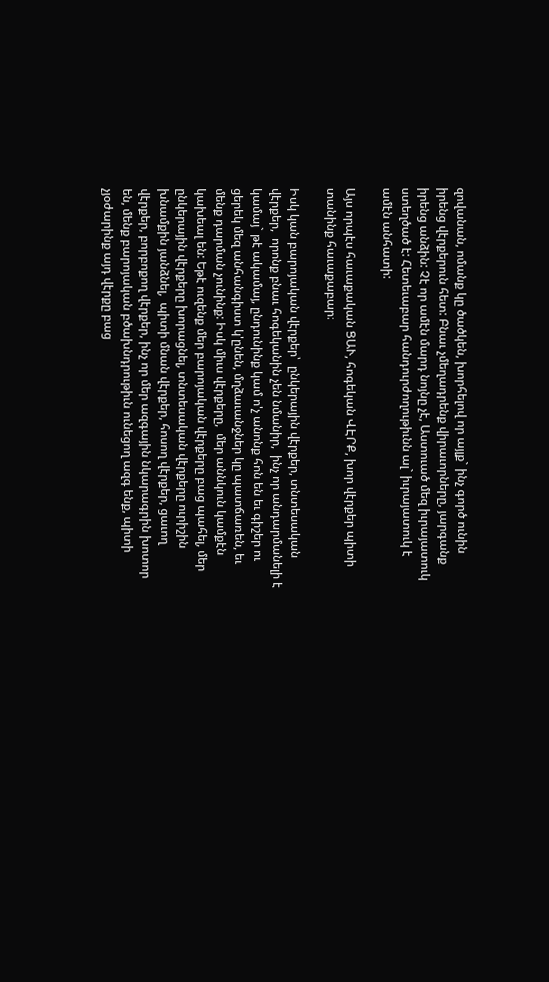զովանան, ոմանք կը ծածկեն, խորհելով որ այլք` ինչ գործ ունին իրենց վէրքերուն հետ: Բնաւ չմեղադրենք վիրաւորները, յարգանք իրենց անձին: Չէ որ ամէն մարդ նոյնը չէ, Աստուած մեզ իւրայատուկ ստեղծած է: Հետեւաբար հանդուրժողութիւնն ալ` իւրայատուկ է ամէն անհատի:

Այս որպէս հաւաքական ՑԱՒ, հոգեկան ՎԷՐՔ, խոր վէրքեր պիտի տանինք հաւաքաբար։

Իսկ կան բարոյական վէրքեր՝  ընկերային վէրքեր, տնտեսական վէրքեր,  որոնք բնաւ հոգեկանին չեն նմանիր,  ինչ որ անդարմանելի է կամայ` թէ ակամայ, ընդունինք կամ ո'չ անոնք հոն են եւ գիշեր ու ցերեկ մեզ անհանգիստ կ'ընեն, մղձաւանջներ կը պատճառեն, եւ մենք դարման չունինք: Իսկ միւս վէրքերը,  մեր աննկուն կամքէն կախեալ են: Եթէ ուզենք մեր բարոյական վէրքերը բաց պահել, մեր ընկերային վէրքերը խորացնել, տնտեսական վէրքերը ուրիշին խնամքին յանձնել,  պիտի մնան վէրքեր, հոսող վէրքեր, ցաւող վէրքեր, բորբոքող վէրքեր, ինչ որ մեր ազգային նկարագրին խոտոր են, մենք բարոյական բծախնդրութիւն ունեցող ազգ ենք, պիտի չյօժարինք այդ վէրքը բաց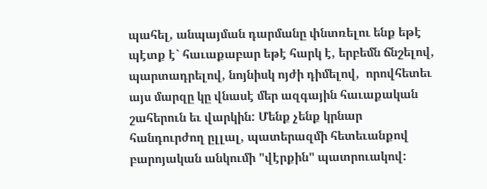պահել, անպայման դարմանը փնտռելու ենք եթէ պէտք է` հաւաքաբար եթէ հարկ է, երբեմն ճնշելով, պարտադրելով, նոյնիսկ ոյժի դիմելով,  որովհետեւ այս մարզը կը վնասէ մեր ազգային հաւաքական շահերուն եւ վարկին: Մենք չենք կրնար հանդուրժող ըլլալ, պատերազմի հետեւանքով բարոյական անկումի "վէրքին" պատրուակով: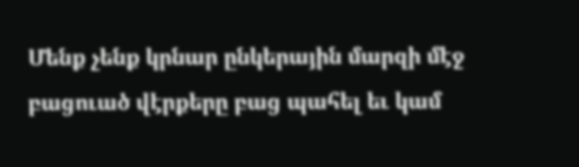Մենք չենք կրնար ընկերային մարզի մէջ բացուած վէրքերը բաց պահել եւ կամ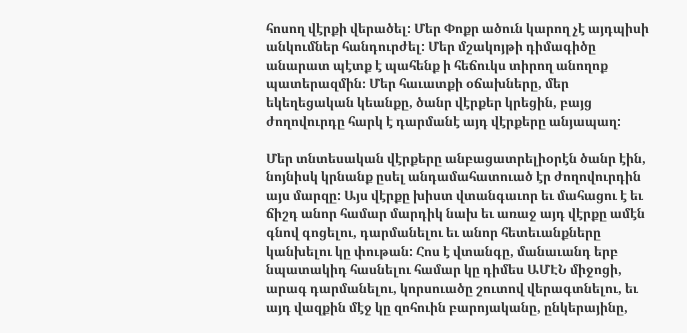հոսող վէրքի վերածել: Մեր Փոքր ածուն կարող չէ այդպիսի անկումներ հանդուրժել: Մեր մշակոյթի դիմագիծը անարատ պէտք է պահենք ի հեճուկս տիրող անողոք պատերազմին։ Մեր հաւատքի օճախները, մեր եկեղեցական կեանքը, ծանր վէրքեր կրեցին, բայց ժողովուրդը հարկ է դարմանէ այդ վէրքերը անյապաղ:

Մեր տնտեսական վէրքերը անբացատրելիօրէն ծանր էին, նոյնիսկ կրնանք ըսել անդամահատուած էր ժողովուրդին այս մարզը: Այս վէրքը խիստ վտանգաւոր եւ մահացու է եւ ճիշդ անոր համար մարդիկ նախ եւ առաջ այդ վէրքը ամէն գնով գոցելու, դարմանելու եւ անոր հետեւանքները կանխելու կը փութան: Հոս է վտանգը, մանաւանդ երբ նպատակիդ հասնելու համար կը դիմես ԱՄԷՆ միջոցի, արագ դարմանելու, կորսուածը շուտով վերագտնելու, եւ այդ վազքին մէջ կը զոհուին բարոյականը, ընկերայինը,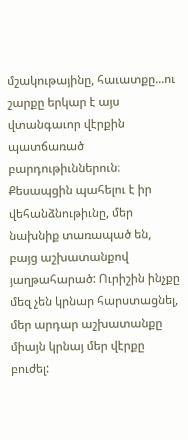մշակութայինը, հաւատքը...ու շարքը երկար է այս վտանգաւոր վէրքին պատճառած բարդութիւններուն։ Քեսապցին պահելու է իր վեհանձնութիւնը, մեր նախնիք տառապած են, բայց աշխատանքով յաղթահարած: Ուրիշին ինչքը մեզ չեն կրնար հարստացնել, մեր արդար աշխատանքը միայն կրնայ մեր վէրքը բուժել: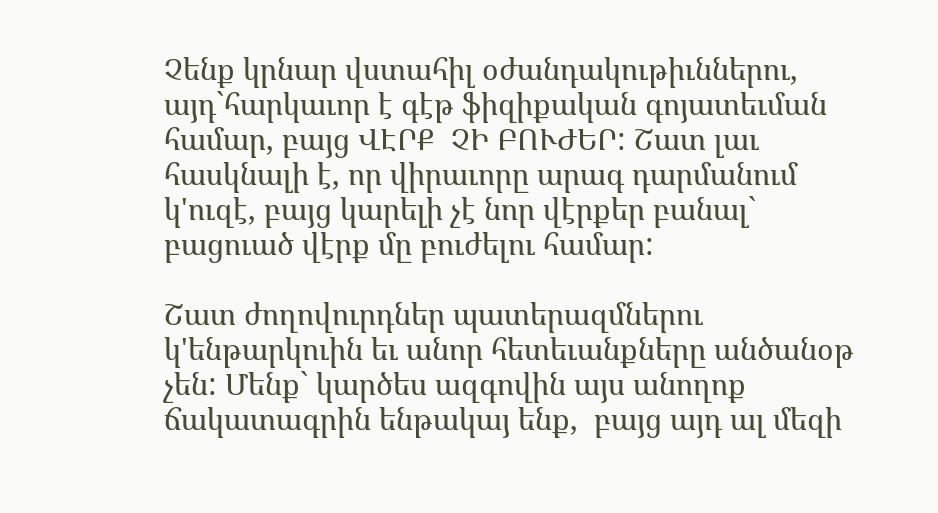Չենք կրնար վստահիլ օժանդակութիւններու, այդ`հարկաւոր է գէթ ֆիզիքական գոյատեւման համար, բայց ՎԷՐՔ  ՉԻ ԲՈՒԺԵՐ: Շատ լաւ հասկնալի է, որ վիրաւորը արագ դարմանում կ'ուզէ, բայց կարելի չէ նոր վէրքեր բանալ` բացուած վէրք մը բուժելու համար:

Շատ ժողովուրդներ պատերազմներու կ'ենթարկուին եւ անոր հետեւանքները անծանօթ չեն: Մենք` կարծես ազգովին այս անողոք ճակատագրին ենթակայ ենք,  բայց այդ ալ մեզի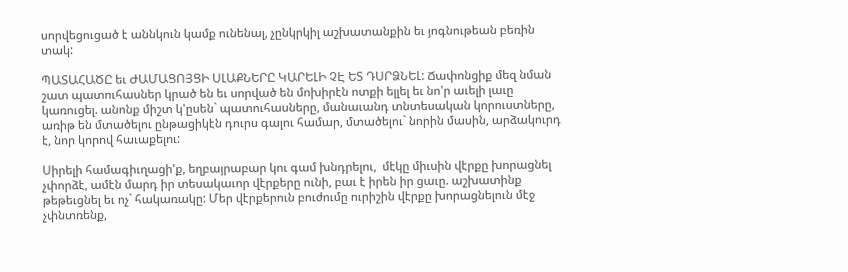սորվեցուցած է աննկուն կամք ունենալ, չընկրկիլ աշխատանքին եւ յոգնութեան բեռին տակ:

ՊԱՏԱՀԱԾԸ եւ ԺԱՄԱՑՈՅՑԻ ՍԼԱՔՆԵՐԸ ԿԱՐԵԼԻ ՉԷ ԵՏ ԴՍՐՁՆԵԼ: Ճափոնցիք մեզ նման շատ պատուհասներ կրած են եւ սորված են մոխիրէն ոտքի ելլել եւ նո'ր աւելի լաւը կառուցել. անոնք միշտ կ'ըսեն` պատուհասները, մանաւանդ տնտեսական կորուստները, առիթ են մտածելու ընթացիկէն դուրս գալու համար, մտածելու` նորին մասին, արձակուրդ է, նոր կորով հաւաքելու:

Սիրելի համագիւղացի'ք, եղբայրաբար կու գամ խնդրելու,  մէկը միւսին վէրքը խորացնել չփորձէ, ամէն մարդ իր տեսակաւոր վէրքերը ունի, բաւ է իրեն իր ցաւը. աշխատինք թեթեւցնել եւ ոչ` հակառակը: Մեր վէրքերուն բուժումը ուրիշին վէրքը խորացնելուն մէջ չփնտռենք,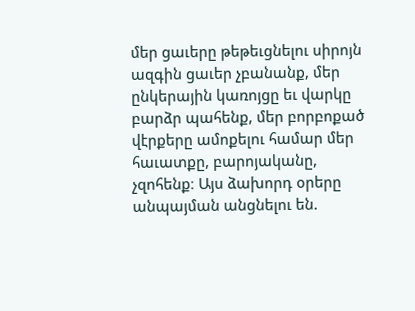մեր ցաւերը թեթեւցնելու սիրոյն ազգին ցաւեր չբանանք, մեր ընկերային կառոյցը եւ վարկը բարձր պահենք, մեր բորբոքած վէրքերը ամոքելու համար մեր հաւատքը, բարոյականը, չզոհենք։ Այս ձախորդ օրերը անպայման անցնելու են.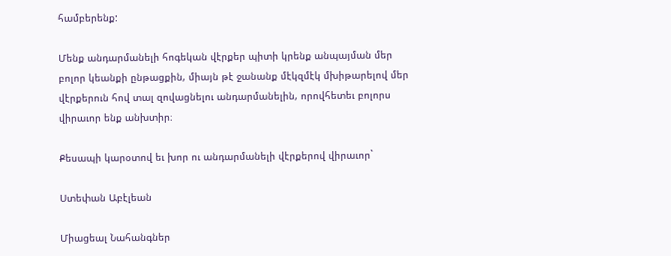համբերենք:

Մենք անդարմանելի հոգեկան վէրքեր պիտի կրենք անպայման մեր բոլոր կեանքի ընթացքին, միայն թէ ջանանք մէկզմէկ մխիթարելով մեր վէրքերուն հով տալ զովացնելու անդարմանելին, որովհետեւ բոլորս վիրաւոր ենք անխտիր։

Քեսապի կարօտով եւ խոր ու անդարմանելի վէրքերով վիրաւոր`

Ստեփան Աբէլեան

Միացեալ Նահանգներ